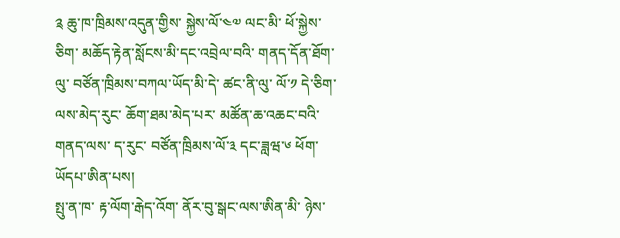༉ ཆུ་ཁ་ཁྲིམས་འདུན་གྱིས་ སྐྱེས་ལོ་༤༧ ལང་མི་ ཕོ་སྐྱེས་ཅིག་ མཆོད་རྟེན་སློངས་མི་དང་འབྲེལ་བའི་ གནད་དོན་ཐོག་ལུ་ བཙོན་ཁྲིམས་བཀལ་ཡོད་མི་དེ་ ཚང་ནི་ལུ་ ལོ་༡ དེ་ཅིག་ལས་མེད་རུང་ ཆོག་ཐམ་མེད་པར་ མཚོན་ཆ་འཆང་བའི་གནད་ལས་ ད་རུང་ བཙོན་ཁྲིམས་ལོ་༣ དང་ཟླཝ་༦ ཕོག་ཡོདཔ་ཨིན་པས།
སྤུ་ན་ཁ་ རྟ་ལོག་རྒེད་འོག་ ནོར་བུ་སྒང་ལས་ཨིན་མི་ ཉེས་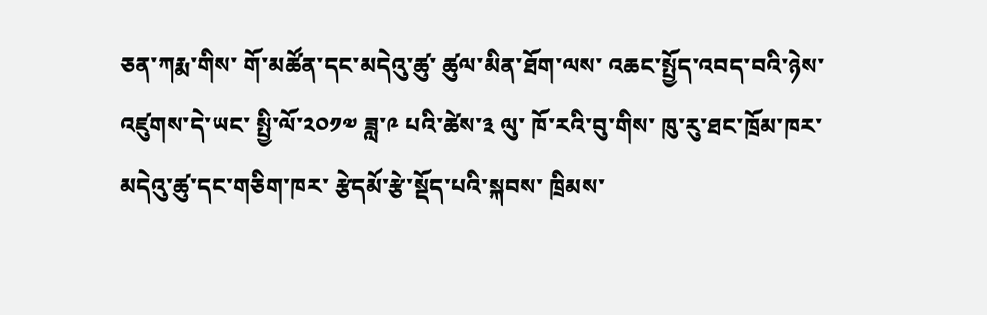ཅན་ཀརྨ་གིས་ གོ་མཚོན་དང་མདེའུ་ཚུ་ ཚུལ་མིན་ཐོག་ལས་ འཆང་སྤྱོད་འབད་བའི་ཉེས་འཛུགས་དེ་ཡང་ སྤྱི་ལོ་༢༠༡༧ ཟླ་༩ པའི་ཚེས་༣ ལུ་ ཁོ་རའི་བུ་གིས་ ཁུ་རུ་ཐང་ཁྲོམ་ཁར་ མདེའུ་ཚུ་དང་གཅིག་ཁར་ རྩེདམོ་རྩེ་སྡོད་པའི་སྐབས་ ཁྲིམས་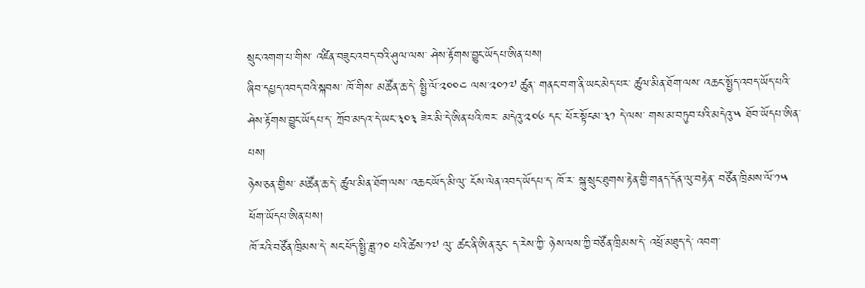སྲུང་འགག་པ་གིས་ འཛིན་བཟུང་འབད་བའི་ཤུལ་ལས་ ཤེས་རྟོགས་བྱུང་ཡོདཔ་ཨིན་པས།
ཞིབ་དཔྱད་འབད་བའི་སྐབས་ ཁོ་གིས་ མཚོན་ཆ་དེ་ སྤྱི་ལོ་༢༠༠༤ ལས་༢༠༡༧ ཚུན་ གནང་བ་ག་ནི་ཡང་མེད་པར་ ཚུལ་མིན་ཐོག་ལས་ འཆང་སྤྱོད་འབད་ཡོད་པའི་ ཤེས་རྟོགས་བྱུང་ཡོདཔ་ད་ ཀྲོབ་མདའ་དེ་ཡང་༣༠༣ ཟེར་མི་དེ་ཨིན་པའི་ཁར་ མདེའུ་༢༠༦ དང་ ཕོར་སྟོངམ་༣༡ དེ་ལས་ གས་མ་བཏུབ་པའི་མདེའུ་༥ ཐོབ་ཡོདཔ་ཨིན་པས།
ཉེས་ཅན་གྱིས་ མཚོན་ཆ་དེ་ ཚུལ་མིན་ཐོག་ལས་ འཆང་ཡོད་མི་ལུ་ ངོས་ལེན་འབད་ཡོདཔ་ད་ ཁོ་ར་ སྐུ་སྲུང་ཐུགས་རྟེན་གྱི་གནད་དོན་ལུ་བརྟེན་ བཙོན་ཁྲིམས་ལོ་༡༥ ཕོག་ཡོདཔ་ཨིན་པས།
ཁོ་རའི་བཙོན་ཁྲིམས་དེ་ སང་ཕོད་སྤྱི་ཟླ་༡༠ པའི་ཚེས་༡༧ ལུ་ ཚང་ནི་ཨིན་རུང་ ད་རེས་ཀྱི་ ཉེས་ལས་ཀྱི་བཙོན་ཁྲིམས་དེ་ འཕྲོ་མཐུད་དེ་ འབག་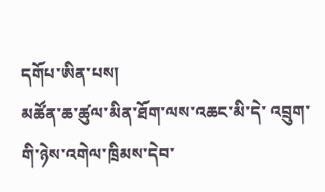དགོཔ་ཨིན་པས།
མཚོན་ཆ་ཚུལ་མིན་ཐོག་ལས་འཆང་མི་དེ་ འབྲུག་གི་ཉེས་འགེལ་ཁྲིམས་དེབ་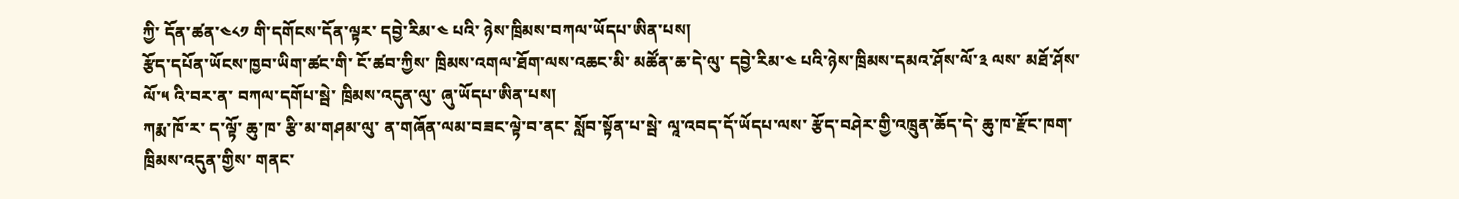ཀྱི་ དོན་ཚན་༤༨༡ གི་དགོངས་དོན་ལྟར་ དབྱེ་རིམ་༤ པའི་ ཉེས་ཁྲིམས་བཀལ་ཡོདཔ་ཨིན་པས།
རྩོད་དཔོན་ཡོངས་ཁྱབ་ཡིག་ཚང་གི་ ངོ་ཚབ་ཀྱིས་ ཁྲིམས་འགལ་ཐོག་ལས་འཆང་མི་ མཚོན་ཆ་དེ་ལུ་ དབྱེ་རིམ་༤ པའི་ཉེས་ཁྲིམས་དམའ་ཤོས་ལོ་༣ ལས་ མཐོ་ཤོས་ལོ་༥ འི་བར་ན་ བཀལ་དགོཔ་སྦེ་ ཁྲིམས་འདུན་ལུ་ ཞུ་ཡོདཔ་ཨིན་པས།
ཀརྨ་ཁོ་ར་ ད་ལྟོ་ ཆུ་ཁ་ རྩི་མ་གཤམ་ལུ་ ན་གཞོན་ལམ་བཟང་ལྟེ་བ་ནང་ སློབ་སྟོན་པ་སྦེ་ ལཱ་འབད་དོ་ཡོདཔ་ལས་ རྩོད་བཤེར་གྱི་འཁྲུན་ཆོད་དེ་ ཆུ་ཁ་རྫོང་ཁག་ཁྲིམས་འདུན་གྱིས་ གནང་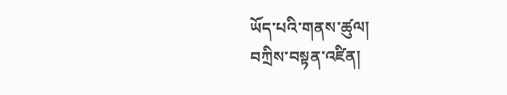ཡོད་པའི་གནས་ཚུལ།
བཀྲིས་བསྟན་འཛིན།